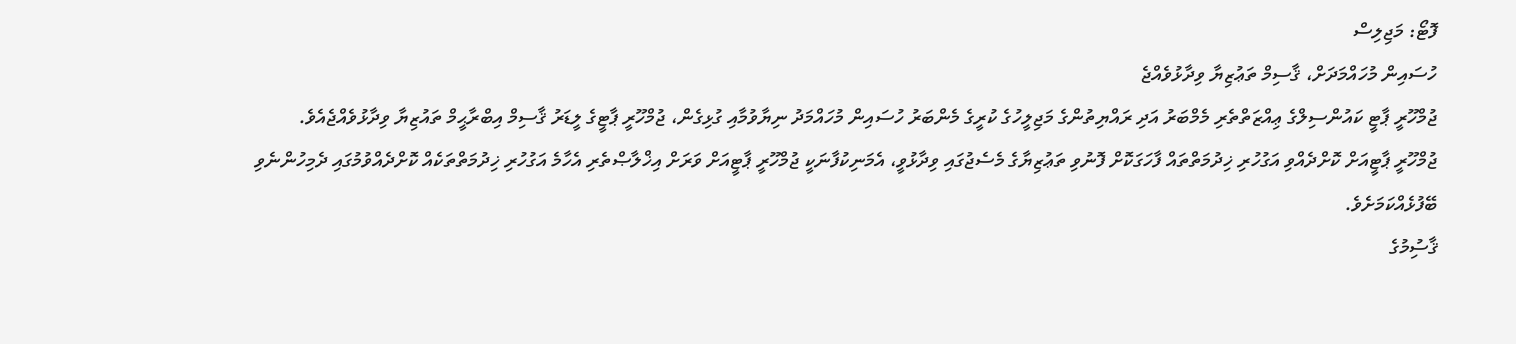ފޮޓޯ: މަޖިލިސް
ހުސައިން މުހައްމަދަށް، ޤާސިމް ތަޢުޒިޔާ ވިދާޅުވެއްޖެ
ޖުމްހޫރީ ޕާޓީ ކައުންސިލްގެ ޢިއްޒަތްތެރި މެމްބަރު އަދި ރައްޔިތުންގެ މަޖިލީހުގެ ކުރީގެ މެންބަރު ހުސައިން މުހައްމަދު ނިޔާވުމާއި ގުޅިގެން، ޖުމްހޫރީ ޕާޓީގެ ލީޑަރު ޤާސިމް އިބްރާޙީމް ތައުޒިޔާ ވިދާޅުވެއްޖެއެވެ.
ޖުމްހޫރީ ޕާޓީއަށް ކޮށްދެއްވި އަގުހުރި ޚިދުމަތްތައް ފާހަގަކޮށް ފޮނުވި ތަޢުޒިޔާގެ މެސެޖުގައި ވިދާޅުވީ، އެމަނިކުފާނަކީ ޖުމްހޫރީ ޕާޓީއަށް ވަރަށް އިޚްލާޞްތެރި އެހާމެ އަގުހުރި ޚިދުމަތްތަކެއް ކޮށްދެއްވުމުގައި ދެމިހުންނެވި ބޭފުޅެއްކަމަށެވެ.
ޤާސިުމުގެ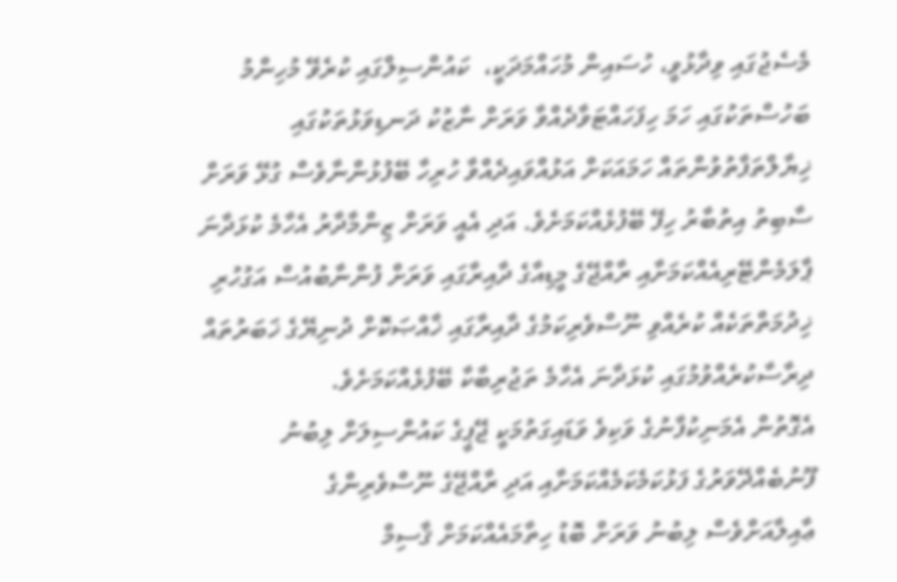މެސެޖުގައި ވިދާޅުވީ، ހުސައިން މުހައްމަދަކީ،  ކައުންސިލްގައި ކުރެވޭ މުހިންމު ބަހުސްތަކުގައި ހަމަ ހިފަހައްޓަވާދެއްވާ ވަރަށް ނާޒުކު ދަނޑިވަޅުތަކުގައި ޚިޔާލްތަފާތުވުންތައް ހަމައަކަށް އަޅުއްވައިދެއްވާ ހުރިހާ ބޭފުޅުންނާވެސް ގުޅޭ ވަރަށް ސާބިތު އިތުބާރު ހިފޭ ބޭފުޅެއްކަމަށެވެ. އަދި އެއީ ވަރަށް ޒިންމާދާރު އެހާމެ ކުޅަދާނަ ޕާލަމެންޓޭރިއެއްކަމަށާއި ރާއްޖޭގެ މީޑިއާގެ ދާއިރާގައި ވަރަށް ފުންނާބުއުސް އަގުހުރި ޚިދުމަތްތަކެއް ކުރެއްވި ނޫސްވެރިކަމުގެ ދާއިރާގައި ޚާއްޞަކޮށް ދުނިޔޭގެ ޚަބަރުތައް ދިރާސާކުރެއްވުމުގައި ކުޅަދާނަ އެހާމެ ތަޖުރިބާކާ ބޭފުޅެއްކަމަށެވެ.
އެގޮތުން އެމަނިކުފާނުގެ ވަކިވެ ވަޑައިގަތުމަކީ ޖޭޕީގެ ކައުންސިލަށް ލިބުނު ފޫނުބެއްދޭވަރުގެ ފަޅުކަމެކަމެއްކަމަށާއި އަދި ރާއްޖޭގެ ނޫސްވެރިންގެ
ޢާއިލާއަށްވެސް ލިބުނު ވަރަށް ބޮޑު ހިތާމައެއްކަމަށް ޤާސިމް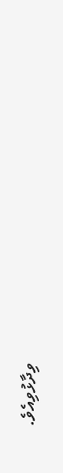ވިދާޅުވިއެވެ.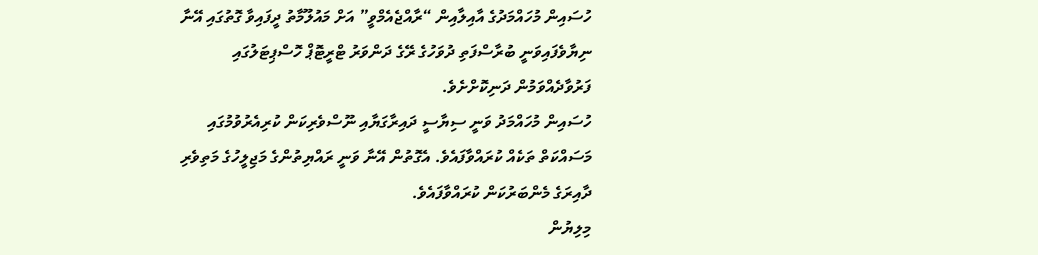ހުސައިން މުހައްމަދުގެ އާއިލާއިން “ރާއްޖެއެމްވީ” އަށް މައުލޫމާތު ދީފައިވާ ގޮތުގައި އޭނާ ނިޔާވެފައިވަނީ ބުރާސްފަތި ދުވަހުގެ ރޭގެ ދަންވަރު ޓްރީޓޮޕް ހޮސްޕިޓަލުގައި ފަރުވާދެއްވަމުން ދަނިކޮށްށެވެ.
ހުސައިން މުހައްމަދު ވަނީ ސިޔާސީ ދައިރާގަޔާއި ނޫސްވެރިކަން ކުރިއެރުވުމުގައި މަސައްކަތް ތަކެއް ކުރައްވާފައެވެ. އެގޮތުން އޭނާ ވަނީ ރައްޔިތުންގެ މަޖިލީހުގެ މަތިވެރި ދާއިރަގެ މެންބަރުކަން ކުރައްވާފައެވެ.
މިލިޔުން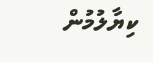ކިޔާލުމުން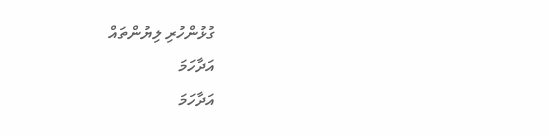ގުޅުންހުރި ލިޔުންތައް
އަދާހަމަ
އަދާހަމަ